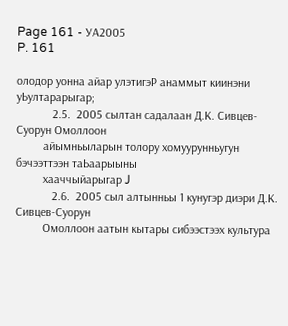Page 161 - УА2005
P. 161

олодор уонна айар улэтигэР анаммыт киинэни уЬултарарыгар;
            2.5.  2005 сылтан садалаан Д.К. Сивцев-Суорун Омоллоон
         айымньыларын толору хомуурунньугун бэчээттээн таЬаарыыны
         хааччыйарыгар J
            2.6.  2005 сыл алтынньы 1 кунугэр диэри Д.К. Сивцев-Суорун
         Омоллоон аатын кытары сибээстээх культура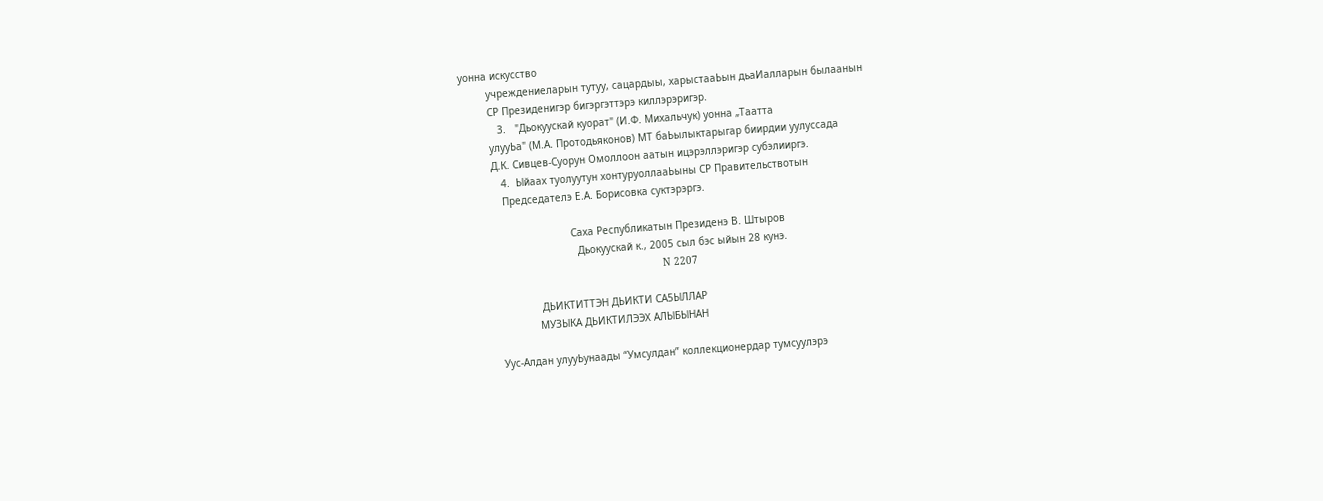уонна искусство
         учреждениеларын тутуу, сацардыы, харыстааЬын дьаИалларын былаанын
         СР Президенигэр бигэргэттэрэ киллэрэригэр.
            3.   "Дьокуускай куорат" (И.Ф. Михальчук) уонна „Таатта
         улууЬа" (М.А. Протодьяконов) МТ баЬылыктарыгар биирдии уулуссада
         Д.К. Сивцев-Суорун Омоллоон аатын ицэрэллэригэр субэлииргэ.
            4.  Ыйаах туолуутун хонтуруоллааЬыны СР Правительствотын
            Председателэ Е.А. Борисовка суктэрэргэ.

                                  Саха Республикатын Президенэ В. Штыров
                                    Дьокуускай к., 2005 сыл бэс ыйын 28 кунэ.
                                                                N 2207

                       ДЬИКТИТТЭН ДЬИКТИ СА5ЫЛЛАР
                      МУЗЫКА ДЬИКТИЛЭЭХ АЛЫБЫНАН

         Уус-Алдан улууЬунаады “Умсулдан” коллекционердар тумсуулэрэ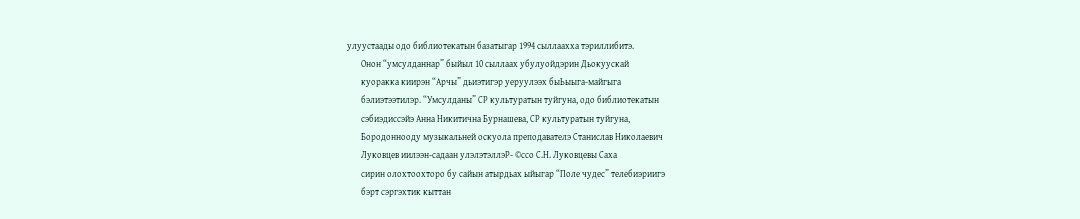улуустаады одо библиотекатын базатыгар 1994 сыллаахха тэриллибитэ.
       Онон “умсулданнар” быйыл 10 сыллаах убулуойдэрин Дьокуускай
       куоракка киирэн “Арчы” дьиэтигэр уеруулээх быЬыыга-майгыга
       бэлиэтээтилэр. “Умсулданы” СР культуратын туйгуна, одо библиотекатын
       сэбиэдиссэйэ Анна Никитична Бурнашева, СР культуратын туйгуна,
       Бородоннооду музыкальней оскуола преподавателэ Станислав Николаевич
       Луковцев иилээн-садаан улэлэтэллэР- ©ссо С.Н. Луковцевы Саха
       сирин олохтоохторо бу сайын атырдьах ыйыгар “Поле чудес” телебиэриигэ
       бэрт сэргэхтик кыттан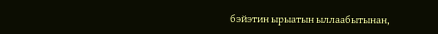бэйэтин ырыатын ыллаабытынан,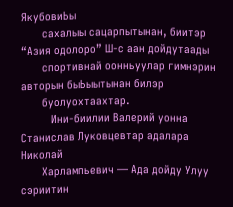ЯкубовиЬы
       сахалыы сацарпытынан, биитэр “Азия одолоро” Ш-с аан дойдутаады
       спортивнай оонньуулар гимнэрин авторын быЬыытынан билэр
       буолуохтаахтар.
          Ини-биилии Валерий уонна Станислав Луковцевтар адалара Николай
       Харлампьевич — Ада дойду Улуу сэриитин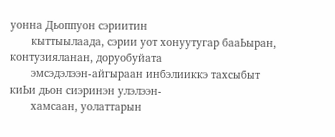уонна Дьоппуон сэриитин
       кыттыылаада, сэрии уот хонуутугар бааЬыран, контузияланан, доруобуйата
       эмсэдэлээн-айгыраан инбэлииккэ тахсыбыт киЬи дьон сиэринэн улэлээн-
       хамсаан, уолаттарын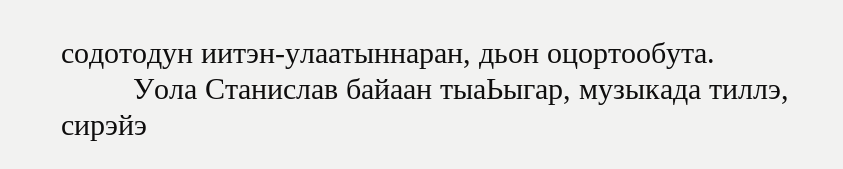содотодун иитэн-улаатыннаран, дьон оцортообута.
         Уола Станислав байаан тыаЬыгар, музыкада тиллэ, сирэйэ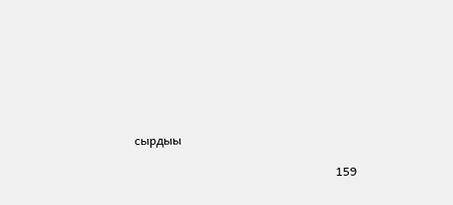сырдыы

                                                                   159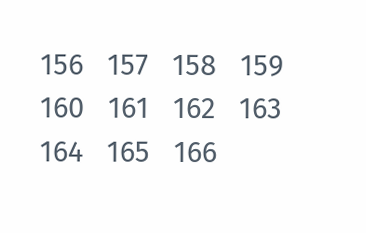156   157   158   159   160   161   162   163   164   165   166